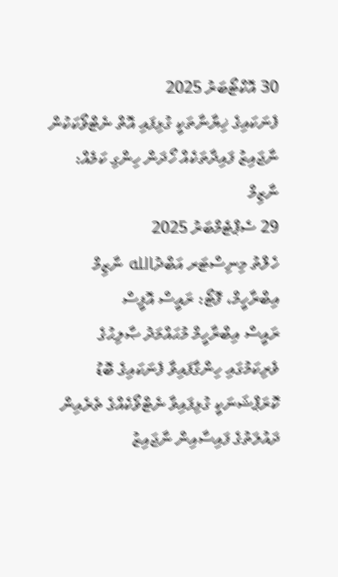30 އޮކްޓޯބަރު 2025
ފެނަކައިގެ ޚިޔާނާތަކީ ގުޅިފައި އޮތް ނެޓްވޯކަކުން ނާޖައިޒު ފައިދާތަކެއް ހޯދަން ހިންގި ކަމެއް: ނާޒިމް
29 ސެޕްޓެމްބަރު 2025
ހެލްތު މިނިސްޓަރ އަބްދުالله ނާޒިމް އިބްރާހީމް، ފޮޓޯ: ރައީސް އޮފީސް
ރައީސް އިބްރާހީމް މުޙައްމަދު ޞާލިޙުގެ ވެރިކަމުގައި ހިންގާފައިވާ ފެނަކައިގެ ބޮޑު ކޮރަޕްޝަނަކީ ގުޅިފައިވާ ނެޓްވޯކެއްގެ ތެރެއިން ދައުލަތުގެ ފައިސާއިން ނާޖައިޒު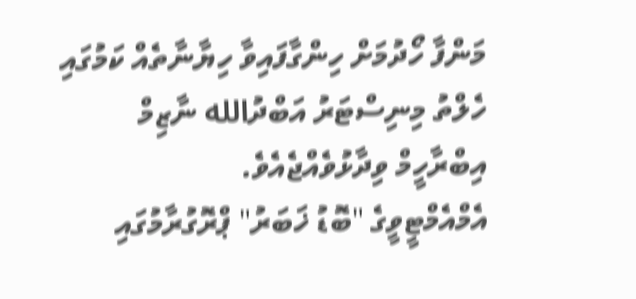މަންފާ ހޯދުމަށް ހިންގާފައިވާ ހިޔާނާތެއް ކަމުގައި ހެލްތު މިނިސްޓަރު އަބްދުالله ނާޒިމް އިބްރާހީމް ވިދާޅުވެއްޖެއެވެ.
އެމްއެމްޓީވީގެ "ބޮޑު ޚަބަރު" ޕްރޮގުރާމުގައި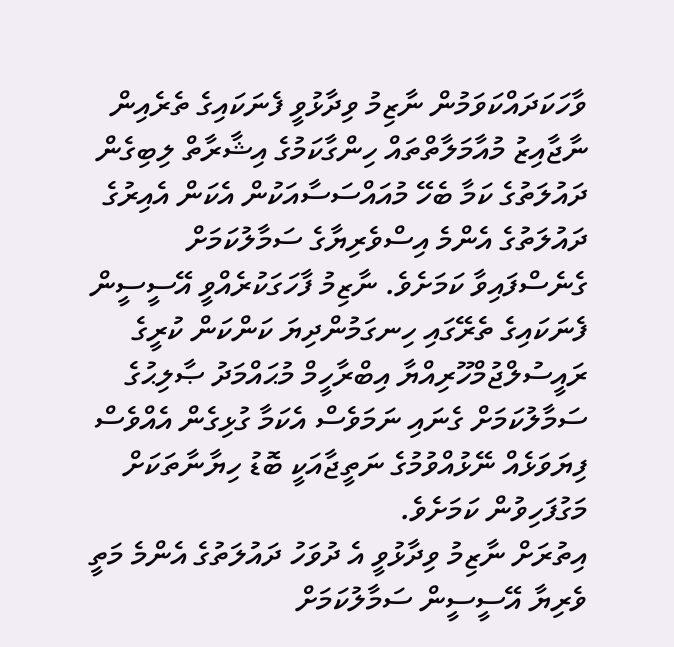ވާހަކަދައްކަވަމުން ނާޒިމު ވިދާޅުވީ ފެނަކައިގެ ތެރެއިން ނާޖާއިޒު މުއާމަލާތްތައް ހިންގާކަމުގެ އިޝާރާތް ލިބިގެން ދައުލަތުގެ ކަމާ ބެހޭ މުއައްސަސާއަކުން އެކަން އެއިރުގެ ދައުލަތުގެ އެންމެ އިސްވެރިޔާގެ ސަމާލުކަމަށް ގެނެސްފައިވާ ކަމަށެވެ. ނާޒިމު ފާހަގަކުރެއްވީ އޭސީސީން ފެނަކައިގެ ތެރޭގައި ހިނގަމުންދިޔަ ކަންކަން ކުރީގެ ރައީސުލްޖުމްހޫރިއްޔާ އިބްރާހީމް މުޙައްމަދު ޞާލިޙުގެ ސަމާލުކަމަށް ގެނައި ނަމަވެސް އެކަމާ ގުޅިގެން އެއްވެސް ފިޔަވަޅެއް ނޭޅުއްވުމުގެ ނަތީޖާއަކީ ބޮޑު ހިޔާނާތަކަށް މަގުފަހިވުން ކަމަށެވެ.
އިތުރަށް ނާޒިމު ވިދާޅުވީ އެ ދުވަހު ދައުލަތުގެ އެންމެ މަތީ ވެރިޔާ އޭސީސީން ސަމާލުކަމަށް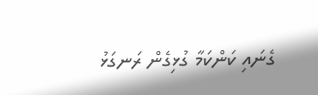ގެނައި ކަންކަމާ ގުޅިގެން ރަނގަޅު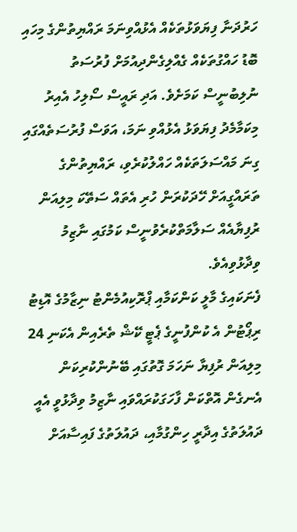ހަރުދަނާ ފިޔަވަޅުތަކެއް އެޅުއްވިނަމަ ރައްޔިތުންގެ މިހައި ބޮޑު ހައްގުތަކެއް ގެއްލިގެންދިއުމަށް ފުރުސަތު ނުލިބުނީސް ކަމަށެވެ. އަދި ރައީސް ސޯލިހު އެއިރު މިކަމާމެދު ފިޔަވަޅު އެޅުއްވި ނަމަ، އަވަސް ފުރުސަތެއްގައި ގިނަ މައްސަލަތަކެއް ހައްލުކުރެވި، ރައްޔިތުންގެ ތަރައްގީއަށް ހޭދަކުރަން ހުރި އެތައް ސަތޭކަ މިލިއަން ރުފިޔާއެއް ސަލާމަތްކުރެވުނީސް ކަމުގައި ނާޒިމު ވިދާޅުވިއެވެ.
ފެނަކައިގެ މާލީ ކަންކަމާއި ޕްރޮކިއުމެންޓު ނިޒާމުގެ އޮޑިޓު ރިޕޯޓުން އެ ކުންފުނީގެ ޕެޓީ ކޭޝް ތެރެއިން އެކަނި 24 މިލިއަން ރުފިޔާ ނަހަމަ ގޮތުގައި ބޭނުންކުރިކަން އެނގެން އޮތްކަން ފާހަގަކުރައްވައި ނާޒިމު ވިދާޅުވީ އެއީ ދައުލަތުގެ އިދާރީ ހިންގުމާއި، ދައުލަތުގެ ފައިސާއަށް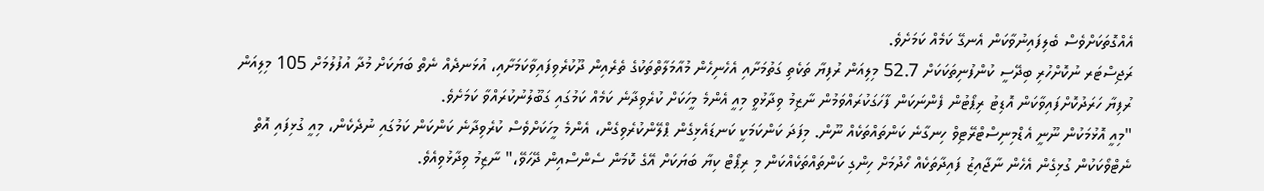އެއްގޮތަކަށްވެސް ބެލިފައިނުވާކަން އެނގޭ ކަމެއް ކަމަށެވެ.
ރަޖިސްޓަރ ނުކޮށްހުރި ބިދޭސީ ކުންފުނިތަކަކަށް 52.7 މިލިއަން ރުފިޔާ ތަކެތި ގަތުމަށާއި އެހެނިހެން މުއާމަލާތްތަކުގެ ތެރެއިން ދޫކުރެވިފައިވާކަމަށާއި، އުޅަނދެއް ނެތް ބަޔަކަށް މުދާ އުފުލުމަށް 105 މިލިއަން ރުފިޔާ ހަރަދުކޮށްފައިވާކަން އޮޑިޓު ރިޕޯޓުން ފެންނަކަން ފާހަގަކުރައްވަމުން ނާޒިމު ވިދާޅުވީ މިއީ އެންމެ މީހަކަށް ކުރެވިދާނެ ކަމެއް ކަމުގައި ގަބޫލުނުކުރައްވާ ކަމަށެވެ.
"މިއީ އޮޅުމަކުން ނޫނީ އެޑްމިނިސްޓްރޭޓިވް ހިނގާނެ ކަންތައްތަކެއް ނޫން. މިފަދަ ކަންކަމަކީ ކަނޑައެޅިގެން ޕްލޭންކުރެވިގެން، އެންމެ މީހަކަށްވެސް ކުރެވިދާނެ ކަންކަން ކަމުގައި ނުދެކެން، މިއީ ގުޅިފައި އޮތް ނެޓްވޯކަކުން ގުޅިގެން އެހެން ނާޖާއިޒު ފައިދާތަކެއް ހޯދުމަށް ހިންގި ކަންތައްތަކެއްކަން މި ރިޕޯޓް ކިޔާ ބަޔަކަށް އޭގެ ކޮމަން ސެންސްއިން ދޭހަވޭ،" ނާޒިމު ވިދާޅުވިއެވެ.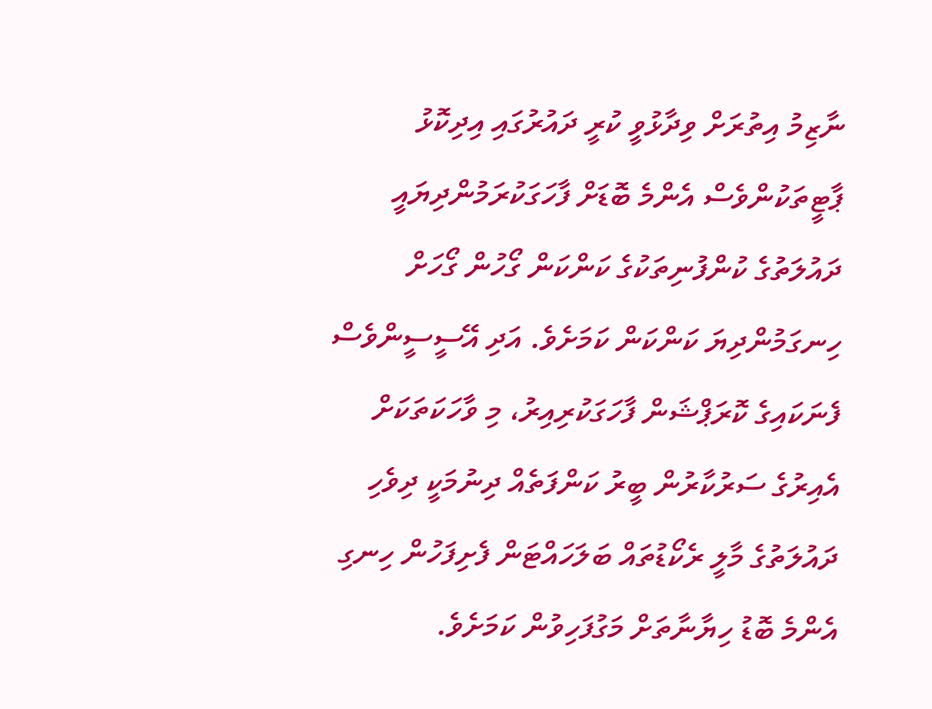ނާޒިމު އިތުރަށް ވިދާޅުވީ ކުރީ ދައުރުގައި އިދިކޮޅު ޕާޓީތަކުންވެސް އެންމެ ބޮޑަށް ފާހަގަކުރަމުންދިޔައީ ދައުލަތުގެ ކުންފުނިތަކުގެ ކަންކަން ގޯހުން ގޯހަށް ހިނގަމުންދިޔަ ކަންކަން ކަމަށެވެ. އަދި އޭސީސީންވެސް ފެނަކައިގެ ކޮރަޕްޝަން ފާހަގަކުރިއިރު، މި ވާހަކަތަކަށް އެއިރުގެ ސަރުކާރުން ބީރު ކަންފަތެއް ދިނުމަކީ ދިވެހި ދައުލަތުގެ މާލީ ރެކޯޑުތައް ބަލަހައްޓަން ފެށިފަހުން ހިނގި އެންމެ ބޮޑު ހިޔާނާތަށް މަގުފަހިވުން ކަމަށެވެ.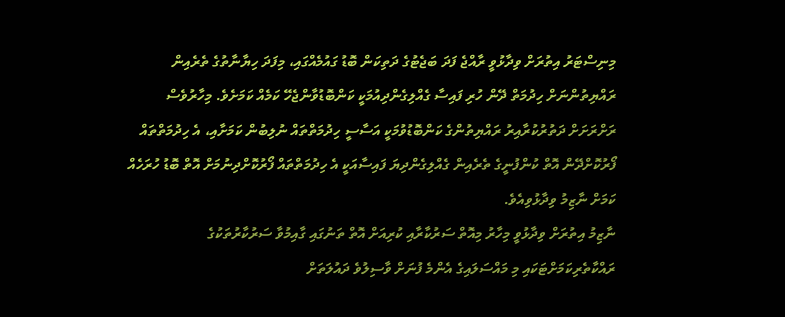މިނިސްޓަރު އިތުރަށް ވިދާޅުވީ ރާއްޖެ ފަދަ ބަޖެޓުގެ ދަތިކަން ބޮޑު ގައުމެއްގައި، މިފަދަ ހިޔާނާތުގެ ތެރެއިން ރައްޔިތުންނަށް ހިދުމަތް ދޭން ހުރި ފައިސާ ގެއްލިގެންދިއުމަކީ ކަންބޮޑުވާންޖެހޭ ކަމެއް ކަމަށެވެ. މިހާރުވެސް ރަށްރަށަށް ދަތުރުކުރާއިރު ރައްޔިތުންގެ ކަންބޮޑުވުމަކީ އަސާސީ ހިދުމަތްތައް ނުލިބުން ކަމަށާއި، އެ ހިދުމަތްތައް ފޯރުކޮށްދޭން އޮތް ކުންފުނީގެ ތެރެއިން ގެއްލިގެންދިޔަ ފައިސާއަކީ އެ ހިދުމަތްތައް ފޯރުކޮށްދިނުމަށް އޮތް ބޮޑު ހުރަހެއް ކަމަށް ނާޒިމު ވިދާޅުވިއެވެ.
ނާޒިމު އިތުރަށް ވިދާޅުވީ މިހާރު މިއޮތް ސަރުކާރާއި ކުރިއަށް އޮތް ތަނުގައި ގާއިމުވާ ސަރުކާރުތަކުގެ ރައްކާތެރިކަމަށްޓަކައި މި މައްސަލައިގެ އެންމެ ފުނަށް ވާސިލުވެ ދައުލަތަށް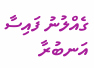ގެއްލުނު ފައިސާ އަނބުރާ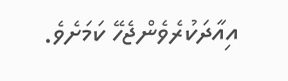އިއާދަކުރެވެންޖެހޭ ކަމަށެވެ.